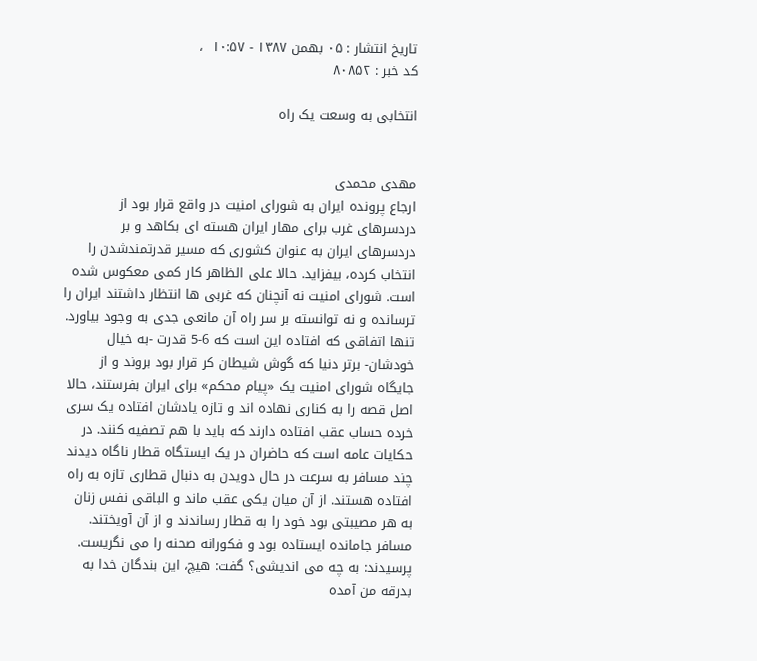تاریخ انتشار : ۰۵ بهمن ۱۳۸۷ - ۱۰:۵۷  ،
کد خبر : ۸۰۸۵۲

انتخابی به وسعت یک راه


مهدی محمدی
ارجاع پرونده ایران به شورای امنیت در واقع قرار بود از دردسرهای غرب برای مهار ایران هسته ای بکاهد و بر دردسرهای ایران به عنوان کشوری که مسیر قدرتمندشدن را انتخاب کرده، بیفزاید. حالا علی الظاهر کار کمی معکوس شده است. شورای امنیت نه آنچنان که غربی ها انتظار داشتند ایران را ترسانده و نه توانسته بر سر راه آن مانعی جدی به وجود بیاورد. تنها اتفاقی که افتاده این است که 6-5 قدرت -به خیال خودشان- برتر دنیا که گوش شیطان کر قرار بود بروند و از جایگاه شورای امنیت یک «پیام محکم» برای ایران بفرستند، حالا اصل قصه را به کناری نهاده اند و تازه یادشان افتاده یک سری خرده حساب عقب افتاده دارند که باید با هم تصفیه کنند. در حکایات عامه است که حاضران در یک ایستگاه قطار ناگاه دیدند چند مسافر به سرعت در حال دویدن به دنبال قطاری تازه به راه افتاده هستند. از آن میان یکی عقب ماند و الباقی نفس زنان به هر مصیبتی بود خود را به قطار رساندند و از آن آویختند. مسافر جامانده ایستاده بود و فکورانه صحنه را می نگریست. پرسیدند: به چه می اندیشی؟ گفت: هیچ، این بندگان خدا به بدرقه من آمده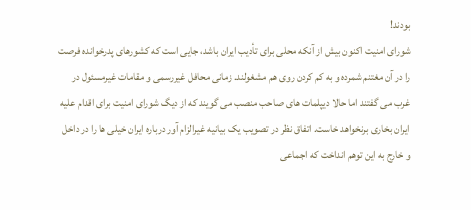بودند!
شورای امنیت اکنون بیش از آنکه محلی برای تأدیب ایران باشد، جایی است که کشورهای پدرخوانده فرصت را در آن مغتنم شمرده و به کم کردن روی هم مشغولند. زمانی محافل غیررسمی و مقامات غیرمسئول در غرب می گفتند اما حالا دیپلمات های صاحب منصب می گویند که از دیگ شورای امنیت برای اقدام علیه ایران بخاری برنخواهد خاست. اتفاق نظر در تصویب یک بیانیه غیرالزام آور درباره ایران خیلی ها را در داخل و خارج به این توهم انداخت که اجماعی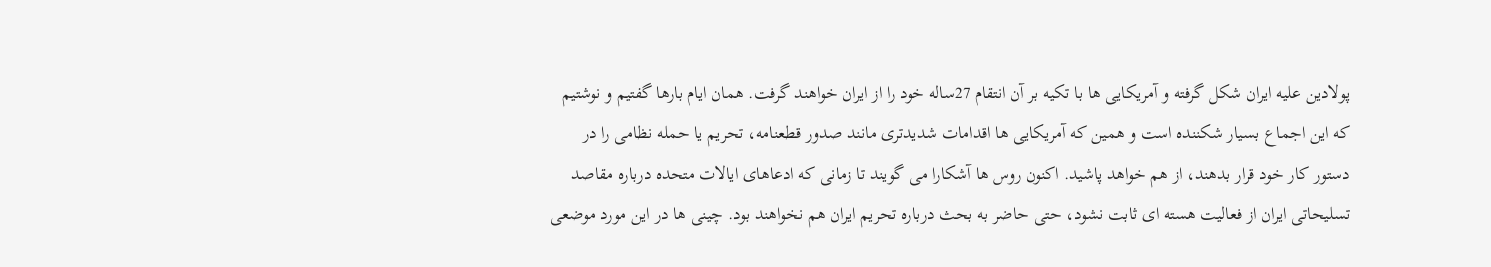پولادین علیه ایران شکل گرفته و آمریکایی ها با تکیه بر آن انتقام 27ساله خود را از ایران خواهند گرفت. همان ایام بارها گفتیم و نوشتیم که این اجماع بسیار شکننده است و همین که آمریکایی ها اقدامات شدیدتری مانند صدور قطعنامه، تحریم یا حمله نظامی را در دستور کار خود قرار بدهند، از هم خواهد پاشید. اکنون روس ها آشکارا می گویند تا زمانی که ادعاهای ایالات متحده درباره مقاصد تسلیحاتی ایران از فعالیت هسته ای ثابت نشود، حتی حاضر به بحث درباره تحریم ایران هم نخواهند بود. چینی ها در این مورد موضعی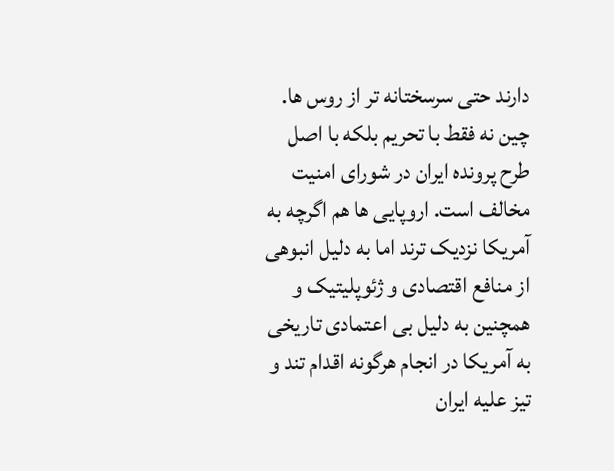دارند حتی سرسختانه تر از روس ها. چین نه فقط با تحریم بلکه با اصل طرح پرونده ایران در شورای امنیت مخالف است. اروپایی ها هم اگرچه به آمریکا نزدیک ترند اما به دلیل انبوهی از منافع اقتصادی و ژئوپلیتیک و همچنین به دلیل بی اعتمادی تاریخی به آمریکا در انجام هرگونه اقدام تند و تیز علیه ایران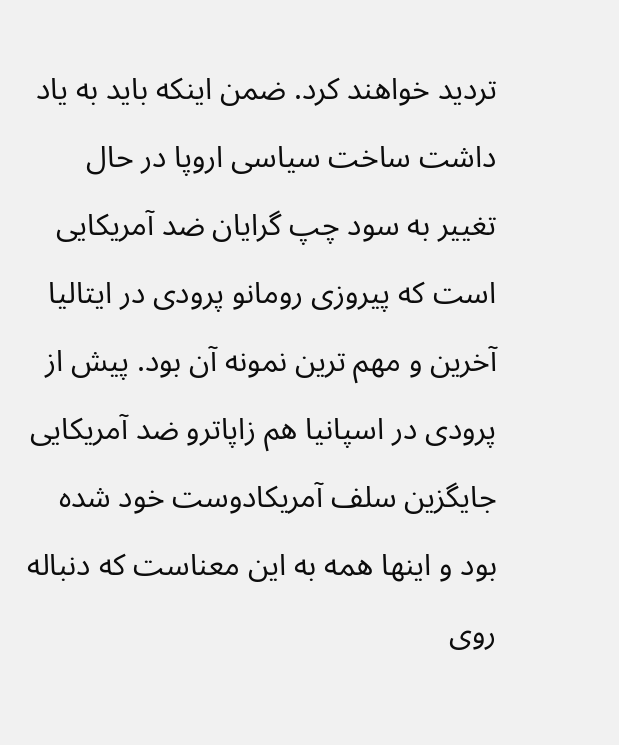تردید خواهند کرد. ضمن اینکه باید به یاد داشت ساخت سیاسی اروپا در حال تغییر به سود چپ گرایان ضد آمریکایی است که پیروزی رومانو پرودی در ایتالیا آخرین و مهم ترین نمونه آن بود. پیش از پرودی در اسپانیا هم زاپاترو ضد آمریکایی جایگزین سلف آمریکادوست خود شده بود و اینها همه به این معناست که دنباله روی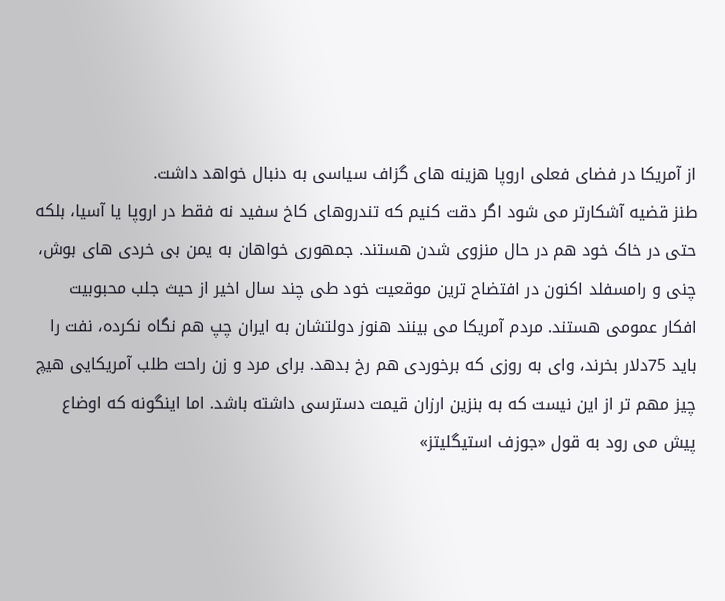از آمریکا در فضای فعلی اروپا هزینه های گزاف سیاسی به دنبال خواهد داشت.
طنز قضیه آشکارتر می شود اگر دقت کنیم که تندروهای کاخ سفید نه فقط در اروپا یا آسیا، بلکه حتی در خاک خود هم در حال منزوی شدن هستند. جمهوری خواهان به یمن بی خردی های بوش، چنی و رامسفلد اکنون در افتضاح ترین موقعیت خود طی چند سال اخیر از حیث جلب محبوبیت افکار عمومی هستند. مردم آمریکا می بینند هنوز دولتشان به ایران چپ هم نگاه نکرده، نفت را باید 75دلار بخرند، وای به روزی که برخوردی هم رخ بدهد. برای مرد و زن راحت طلب آمریکایی هیچ چیز مهم تر از این نیست که به بنزین ارزان قیمت دسترسی داشته باشد. اما اینگونه که اوضاع پیش می رود به قول «جوزف استیگلیتز»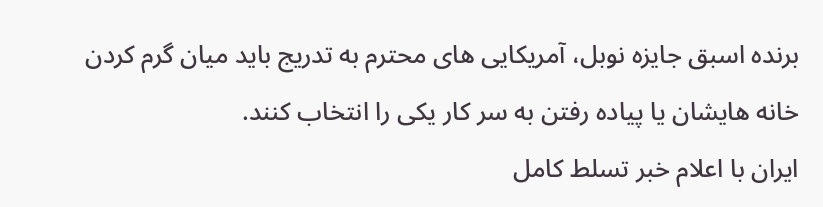برنده اسبق جایزه نوبل، آمریکایی های محترم به تدریج باید میان گرم کردن خانه هایشان یا پیاده رفتن به سر کار یکی را انتخاب کنند.
ایران با اعلام خبر تسلط کامل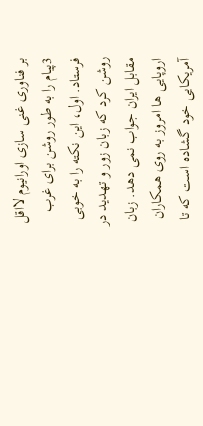بر فناوری غنی سازی اورانیوم لااقل 3پیام را به طور روشن برای غرب فرستاد. اول، این نکته را به خوبی روشن کرد که زبان زور و تهدید در مقابل ایران جواب نمی دهد. زبان اروپایی ها امروز به روی همکاران آمریکایی خود گشاده است که تا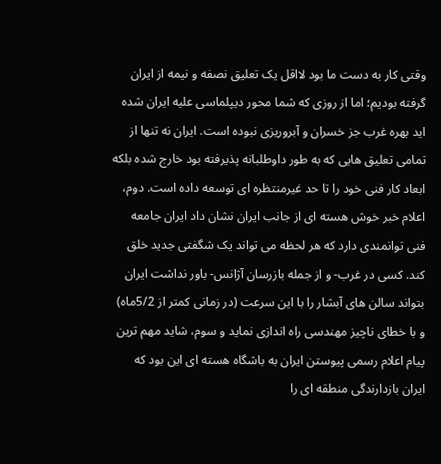وقتی کار به دست ما بود لااقل یک تعلیق نصفه و نیمه از ایران گرفته بودیم؛ اما از روزی که شما محور دیپلماسی علیه ایران شده اید بهره غرب جز خسران و آبروریزی نبوده است. ایران نه تنها از تمامی تعلیق هایی که به طور داوطلبانه پذیرفته بود خارج شده بلکه ابعاد کار فنی خود را تا حد غیرمنتظره ای توسعه داده است. دوم، اعلام خبر خوش هسته ای از جانب ایران نشان داد ایران جامعه فنی توانمندی دارد که هر لحظه می تواند یک شگفتی جدید خلق کند. کسی در غرب- و از جمله بازرسان آژانس- باور نداشت ایران بتواند سالن های آبشار را با این سرعت (در زمانی کمتر از 5/2ماه) و با خطای ناچیز مهندسی راه اندازی نماید و سوم، شاید مهم ترین پیام اعلام رسمی پیوستن ایران به باشگاه هسته ای این بود که ایران بازدارندگی منطقه ای را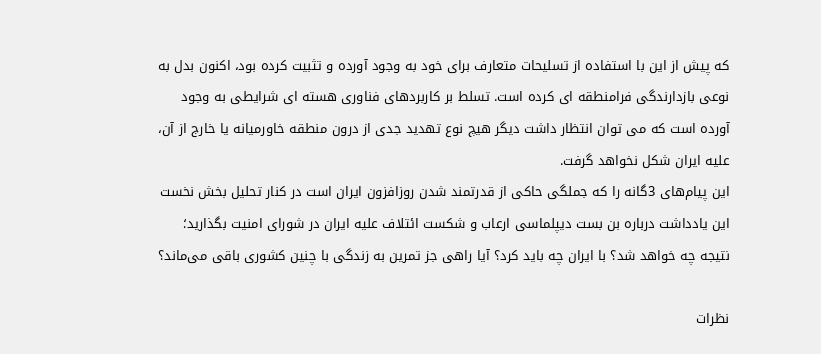که پیش از این با استفاده از تسلیحات متعارف برای خود به وجود آورده و تثبیت کرده بود، اکنون بدل به نوعی بازدارندگی فرامنطقه ای کرده است. تسلط بر کاربردهای فناوری هسته ای شرایطی به وجود آورده است که می توان انتظار داشت دیگر هیچ نوع تهدید جدی از درون منطقه خاورمیانه یا خارج از آن، علیه ایران شکل نخواهد گرفت.
این پیام‌های 3گانه را که جملگی حاکی از قدرتمند شدن روزافزون ایران است در کنار تحلیل بخش نخست این یادداشت درباره بن بست دیپلماسی ارعاب و شکست ائتلاف علیه ایران در شورای امنیت بگذارید؛ نتیجه چه خواهد شد؟ با ایران چه باید کرد؟ آیا راهی جز تمرین به زندگی با چنین کشوری باقی می‌ماند؟

نظرات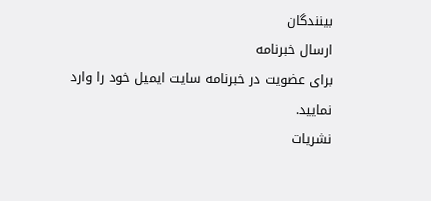بینندگان
ارسال خبرنامه
برای عضویت در خبرنامه سایت ایمیل خود را وارد نمایید.
نشریات